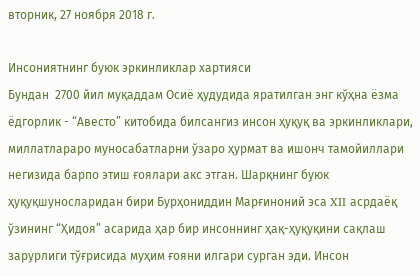вторник, 27 ноября 2018 г.

Инсониятнинг буюк эркинликлар хартияси
Бундан  2700 йил муқаддам Осиё ҳудудида яратилган энг кўҳна ёзма ёдгорлик - “Авесто” китобида билсангиз инсон ҳуқуқ ва эркинликлари, миллатлараро муносабатларни ўзаро ҳурмат ва ишонч тамойиллари негизида барпо этиш ғоялари акс этган. Шарқнинг буюк ҳуқуқшуносларидан бири Бурҳониддин Марғиноний эса XII асрдаёқ ўзининг “Ҳидоя” асарида ҳар бир инсоннинг ҳақ-ҳуқуқини сақлаш зарурлиги тўғрисида муҳим ғояни илгари сурган эди. Инсон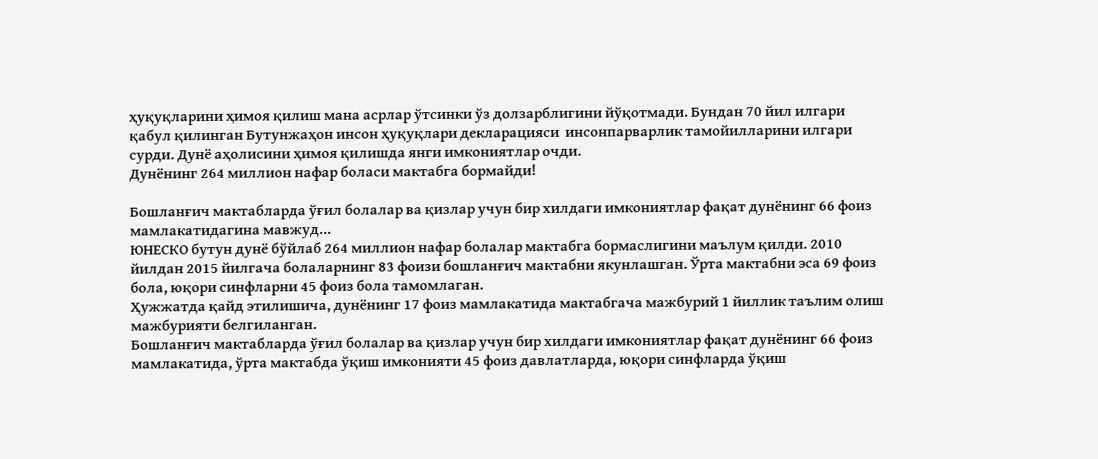ҳуқуқларини ҳимоя қилиш мана асрлар ўтсинки ўз долзарблигини йўқотмади. Бундан 70 йил илгари қабул қилинган Бутунжаҳон инсон ҳуқуқлари декларацияси  инсонпарварлик тамойилларини илгари сурди. Дунё аҳолисини ҳимоя қилишда янги имкониятлар очди.
Дунёнинг 264 миллион нафар боласи мактабга бормайди!

Бошланғич мактабларда ўғил болалар ва қизлар учун бир хилдаги имкониятлар фақат дунёнинг 66 фоиз мамлакатидагина мавжуд...
ЮНЕСКО бутун дунё бўйлаб 264 миллион нафар болалар мактабга бормаслигини маълум қилди. 2010 йилдан 2015 йилгача болаларнинг 83 фоизи бошланғич мактабни якунлашган. Ўрта мактабни эса 69 фоиз бола, юқори синфларни 45 фоиз бола тамомлаган.
Ҳужжатда қайд этилишича, дунёнинг 17 фоиз мамлакатида мактабгача мажбурий 1 йиллик таълим олиш мажбурияти белгиланган.
Бошланғич мактабларда ўғил болалар ва қизлар учун бир хилдаги имкониятлар фақат дунёнинг 66 фоиз мамлакатида, ўрта мактабда ўқиш имконияти 45 фоиз давлатларда, юқори синфларда ўқиш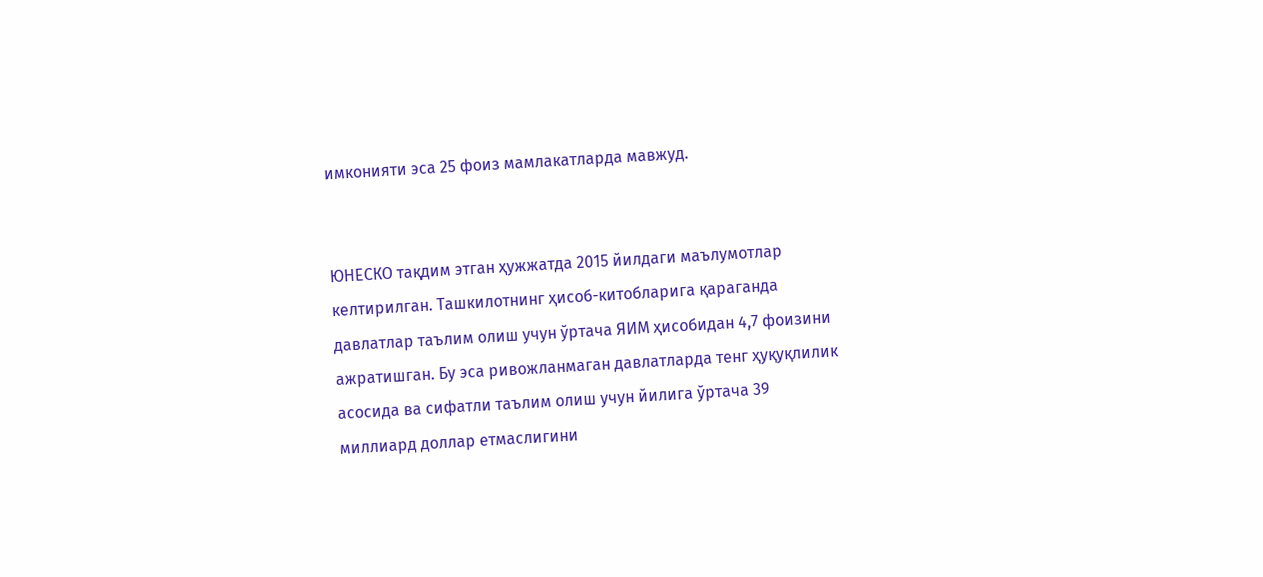имконияти эса 25 фоиз мамлакатларда мавжуд.


ЮНЕСКО тақдим этган ҳужжатда 2015 йилдаги маълумотлар келтирилган. Ташкилотнинг ҳисоб-китобларига қараганда давлатлар таълим олиш учун ўртача ЯИМ ҳисобидан 4,7 фоизини ажратишган. Бу эса ривожланмаган давлатларда тенг ҳуқуқлилик асосида ва сифатли таълим олиш учун йилига ўртача 39 миллиард доллар етмаслигини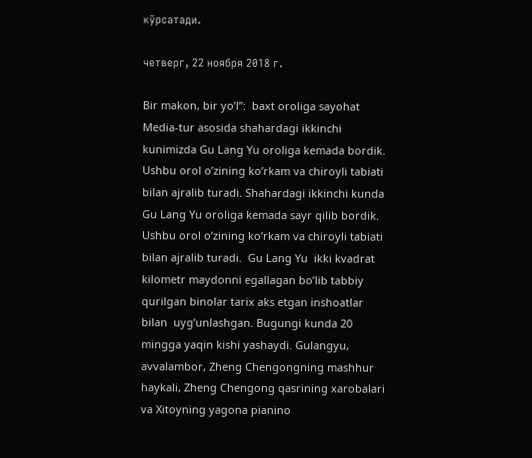кўрсатади.

четверг, 22 ноября 2018 г.

Bir makon, bir yo’l”:  baxt oroliga sayohat
Media-tur asosida shahardagi ikkinchi kunimizda Gu Lang Yu oroliga kemada bordik.  Ushbu orol o’zining ko’rkam va chiroyli tabiati bilan ajralib turadi. Shahardagi ikkinchi kunda Gu Lang Yu oroliga kemada sayr qilib bordik.  Ushbu orol o’zining ko’rkam va chiroyli tabiati bilan ajralib turadi.  Gu Lang Yu  ikki kvadrat kilometr maydonni egallagan bo’lib tabbiy qurilgan binolar tarix aks etgan inshoatlar bilan  uyg’unlashgan. Bugungi kunda 20 mingga yaqin kishi yashaydi. Gulangyu, avvalambor, Zheng Chengongning mashhur haykali, Zheng Chengong qasrining xarobalari va Xitoyning yagona pianino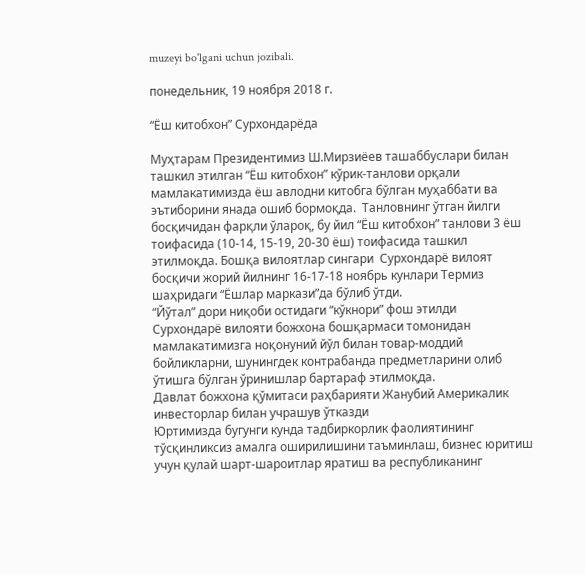muzeyi bo'lgani uchun jozibali.

понедельник, 19 ноября 2018 г.

“Ёш китобхон” Сурхондарёда

Муҳтарам Президентимиз Ш.Мирзиёев ташаббуслари билан ташкил этилган “Ёш китобхон” кўрик-танлови орқали  мамлакатимизда ёш авлодни китобга бўлган муҳаббати ва эътиборини янада ошиб бормоқда.  Танловнинг ўтган йилги босқичидан фарқли ўлароқ, бу йил “Ёш китобхон” танлови 3 ёш тоифасида (10-14, 15-19, 20-30 ёш) тоифасида ташкил этилмоқда. Бошқа вилоятлар сингари  Сурхондарё вилоят босқичи жорий йилнинг 16-17-18 ноябрь кунлари Термиз шаҳридаги “Ёшлар маркази”да бўлиб ўтди.
“Йўтал” дори ниқоби остидаги “кўкнори” фош этилди
Сурхондарё вилояти божхона бошқармаси томонидан мамлакатимизга ноқонуний йўл билан товар-моддий бойликларни, шунингдек контрабанда предметларини олиб ўтишга бўлган ўринишлар бартараф этилмоқда.
Давлат божхона қўмитаси раҳбарияти Жанубий Америкалик инвесторлар билан учрашув ўтказди
Юртимизда бугунги кунда тадбиркорлик фаолиятининг тўсқинликсиз амалга оширилишини таъминлаш, бизнес юритиш учун қулай шарт-шароитлар яратиш ва республиканинг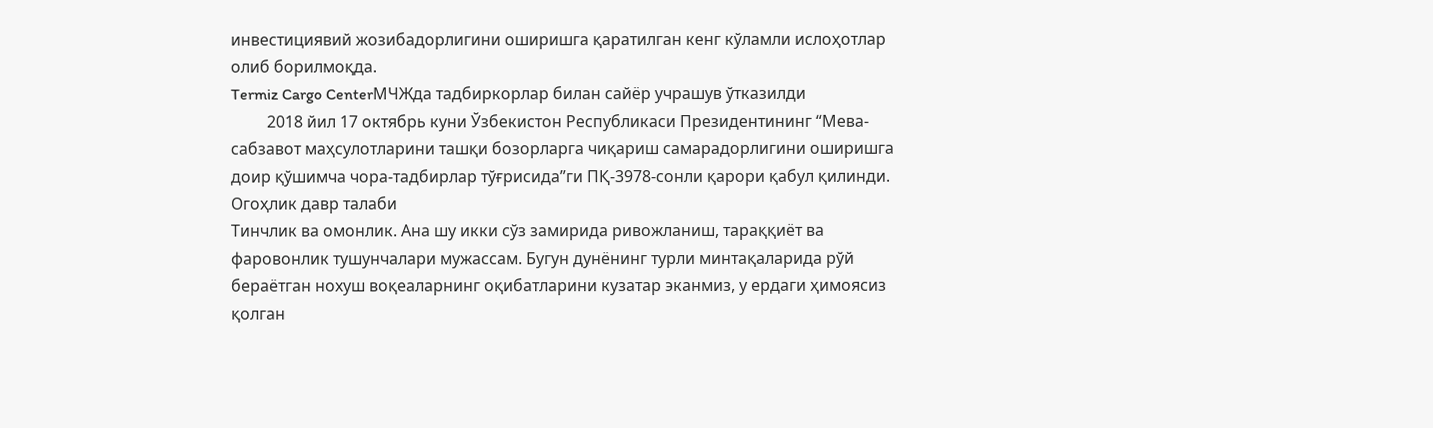инвестициявий жозибадорлигини оширишга қаратилган кенг кўламли ислоҳотлар олиб борилмоқда.
Termiz Cargo CenterМЧЖда тадбиркорлар билан сайёр учрашув ўтказилди
         2018 йил 17 октябрь куни Ўзбекистон Республикаси Президентининг “Мева-сабзавот маҳсулотларини ташқи бозорларга чиқариш самарадорлигини оширишга доир қўшимча чора-тадбирлар тўғрисида”ги ПҚ-3978-сонли қарори қабул қилинди.
Огоҳлик давр талаби
Тинчлик ва омонлик. Ана шу икки сўз замирида ривожланиш, тараққиёт ва фаровонлик тушунчалари мужассам. Бугун дунёнинг турли минтақаларида рўй бераётган нохуш воқеаларнинг оқибатларини кузатар эканмиз, у ердаги ҳимоясиз қолган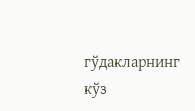гўдакларнинг кўз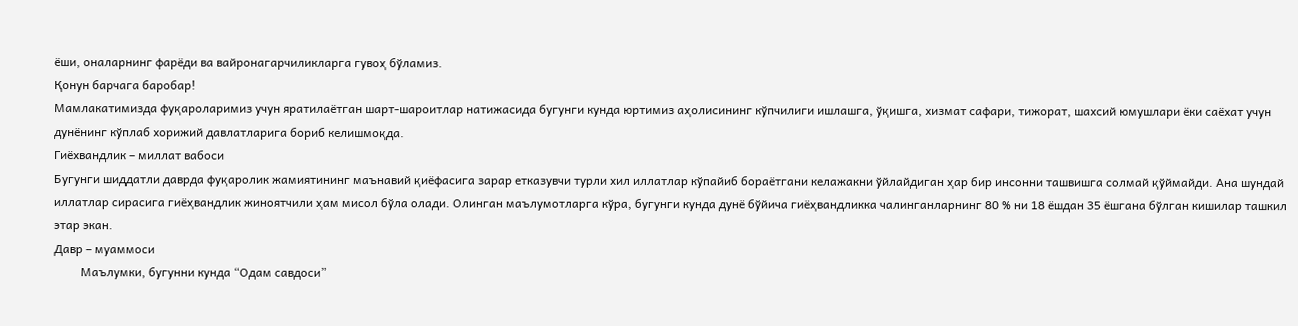ёши, оналарнинг фарёди ва вайронагарчиликларга гувоҳ бўламиз.
Қонун барчага баробар!
Мамлакатимизда фуқароларимиз учун яратилаётган шарт-шароитлар натижасида бугунги кунда юртимиз аҳолисининг кўпчилиги ишлашга, ўқишга, хизмат сафари, тижорат, шахсий юмушлари ёки саёхат учун дунёнинг кўплаб хорижий давлатларига бориб келишмоқда.
Гиёхвандлик – миллат вабоси
Бугунги шиддатли даврда фуқаролик жамиятининг маънавий қиёфасига зарар етказувчи турли хил иллатлар кўпайиб бораётгани келажакни ўйлайдиган ҳар бир инсонни ташвишга солмай қўймайди. Ана шундай иллатлар сирасига гиёҳвандлик жиноятчили ҳам мисол бўла олади. Олинган маълумотларга кўра, бугунги кунда дунё бўйича гиёҳвандликка чалинганларнинг 80 % ни 18 ёшдан 35 ёшгана бўлган кишилар ташкил этар экан.
Давр – муаммоси
         Маълумки, бугунни кунда “Одам савдоси”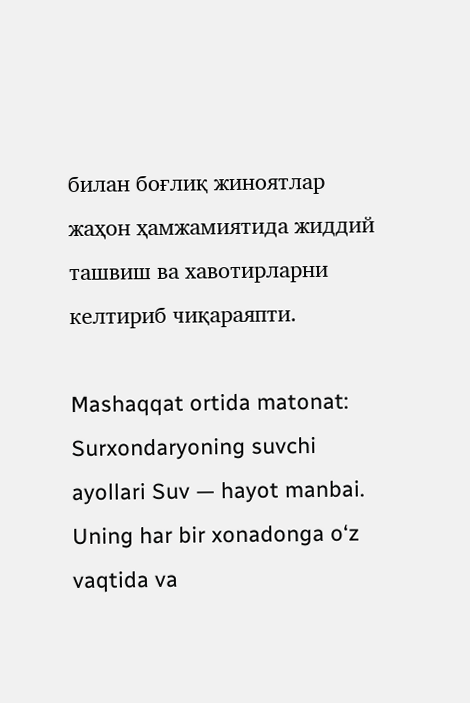билан боғлиқ жиноятлар жаҳон ҳамжамиятида жиддий ташвиш ва хавотирларни келтириб чиқараяпти.

Mashaqqat ortida matonat: Surxondaryoning suvchi ayollari Suv — hayot manbai. Uning har bir xonadonga o‘z vaqtida va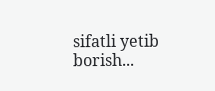sifatli yetib borish...